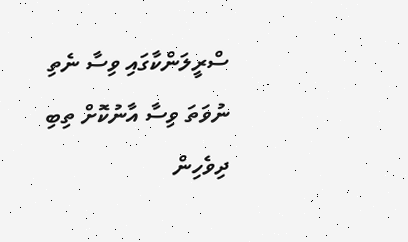ސްރީލަންކާގައި ވިސާ ނެތި ނުވަތަ ވިސާ އާނުކޮށް ތިބި ދިވެހިން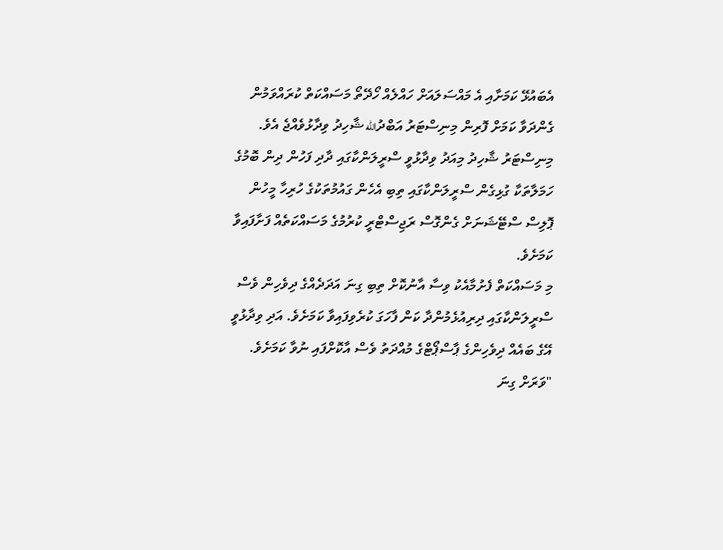އެބައުޅޭ ކަމަށާއި އެ މައްސަލައަށް ހައްލެއް ހޯދޭތޯ މަސައްކަތް ކުރައްވަމުން ގެންދަވާ ކަމަށް ފޮރިން މިނިސްޓަރު އަބްދުالله ޝާހިދު ވިދާޅުވެއްޖެ އެވެ.
މިނިސްޓަރު ޝާހިދު މިއަދު ވިދާޅުވީ ސްރީލަންކާގައި ދާދި ފަހުން ދިން ބޮމުގެ ހަމަލާތަކާ ގުޅިގެން ސްރީލަންކާގައި ތިބި އެހެން ގައުމުތަކުގެ ހުރިހާ މީހުން ޕޮލިސް ސްޓޭޝަނަށް ގެންގޮސް ރަޖިސްޓްރީ ކުރުމުގެ މަސައްކަތެއް ފަށާފައިވާ ކަމަށެވެ.
މި މަސައްކަތް ފެށުމާއެކު ވިސާ އާނުކޮށް ތިބި ގިނަ އަދަދެއްގެ ދިވެހިން ވެސް ސްރީލަންކާގައި ދިރިއުޅެމުންދާ ކަން ފާހަގަ ކުރެވިފައިވާ ކަމަށެވެ. އަދި ވިދާޅުވީ އޭގެ ބައެއް ދިވެހިންގެ ޕާސްޕޯޓްގެ މުއްދަތު ވެސް އާކޮށްފައި ނުވާ ކަމަށެވެ.
"ވަރަށް ގިނަ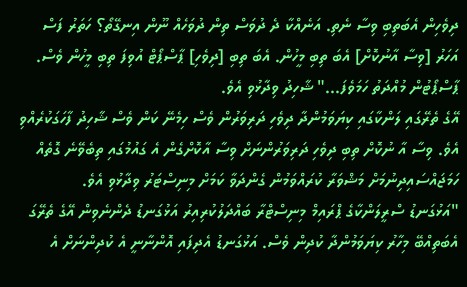ދިވެހިން އެބަތިބި ވިސާ ނެތި. އަނެއްކާ ދެ ދުވަސް ތިން ދުވަހެއް ނޫން އިނގޭތޯ؟ ހަތަރު ފަސް އަހަރު [ވިސާ އާނުކޮށް] އެބަ ތިބި މީހުން. އެބަ ތިބި [ދިވެހި] ޕާސްޕޯޓް އުވިފަ ތިބި މީހުން ވެސް. ޕާސްޕޯޓުން މުއްދަތު ހަމަވެފަ..." ޝާހިދު ވިދާޅުވި އެވެ.
އޭގެ ތެރޭގައި ލަންކާގައި ކިޔަވަމުންދާ ދިވެހި ދަރިވަރުން ވެސް ހިމެނޭ ކަން ވެސް ޝާހިދު ފާހަގަކުރެއްވި އެވެ. ވިސާ އާ ނުކޮށް ތިބި ދިވެހި ދަރިވަރުންނަށް ވިސާ އާކޮށްގެން އެ ގައުމުގައި ތިބެވޭނެ ގޮތެއް ހަމަޖައްސައިދިނުމަށް މަޝްވަރާ ކުރައްވަމުން ގެންދަވާ ކަމަށް މިނިސްޓަރު ވިދާޅުވި އެވެ.
"އަޅުގަނޑު ސްރީލަންކާގެ ޕްރައިމް މިނިސްޓްރާ ބައްދަލުކުރިއިރު އަޅުގަނޑު ދެންނެވިން އޭގެ ތެރޭގަ އެބަތިއްބޭ މިހާރު ކިޔަވަމުންދާ ކުދިން ވެސް. އަޅުގަނޑު އެދިފައި އޮންނާނީ އެ ކުދިންނަށް އެ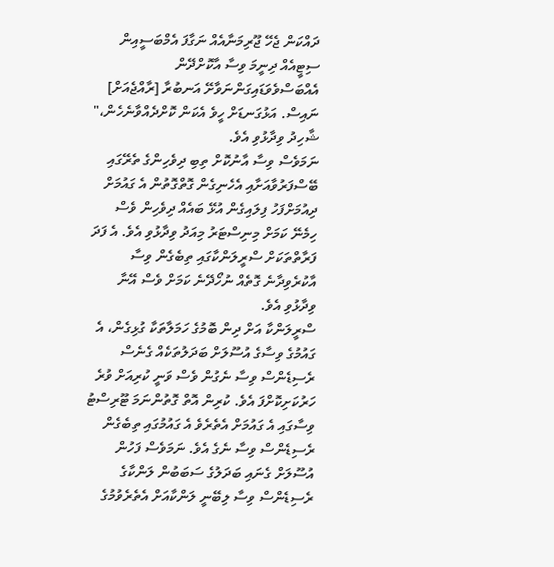ދައްކަން ޖެހޭ ޖޫރިމަނާއެއް ނަގާފަ އެމްބަސީއިން ސިޓީއެއް ދިނީމަ ވިސާ އާކޮށްދޭން އެއްބަސްވެވަޑައިގަންނަވާށޭ އަނބުރާ [ރާއްޖެއަށް] ނައިސް. އަޅުގަނޑަށް ހީވެ އެކަން ކޮށްދެއްވާނެހެން،" ޝާހިދު ވިދާޅުވި އެވެ.
ނަމަވެސް ވިސާ އާނުކޮށް ތިބި ދިވެހިންގެ ތެރޭގައި ބޭސްފަރުވާއަށާއި އެހެނިގެން ގޮތްގޮތުން އެ ގައުމަށް ދިއުމަށްފަހު ފިލައިގެން އުޅޭ ބައެއް ދިވެހިން ވެސް ހިމެނޭ ކަމަށް މިނިސްޓަރު މިއަދު ވިދާޅުވި އެވެ. އެ ފަދަ ފަރާތްތަކަށް ސްރީލަންކާގައި ތިބެގެން ވިސާ އާކުރެވިދާނެ ގޮތެއް ނުހޯދޭނެ ކަމަށް ވެސް އޭނާ ވިދާޅުވި އެވެ.
ސްރީލަންކާ އަށް ދިން ބޮމުގެ ހަމަލާތަކާ ގުޅިގެން، އެ ގައުމުގެ ވިސާގެ އުސޫލަށް ބަދަލުތަކެއް ގެނެސް ރެސިޑެންސް ވިސާ ނެގުން ވެސް ވަނީ ކުރިއަށް ވުރެ ހަރުކަށިކޮށްފަ އެވެ. ކުރިން އޮތް ގޮތުންނަމަ ޓޫރިސްޓު ވިސާގައި އެ ގައުމަށް އެތެރެވެ އެ ގައުމުގައި ތިބެގެން ރެސިޑެންސް ވިސާ ނެގެ އެވެ. ނަމަވެސް ފަހުން އުސޫލަށް ގެނައި ބަދަލުގެ ސަބަބުން ލަންކާގެ ރެސިޑެންސް ވިސާ ލިބޭނީ ލަންކާއަށް އެތެރެވުމުގެ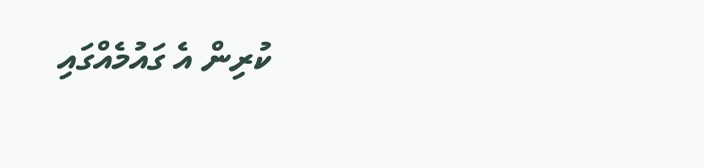ކުރިން އެ ގައުމެއްގައި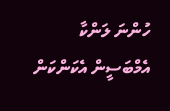ހުންނަ ލަންކާ އެމްބަސީން އެކަންކަން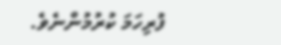ފުރިހަމަ ކުރުމުންނެވެ.